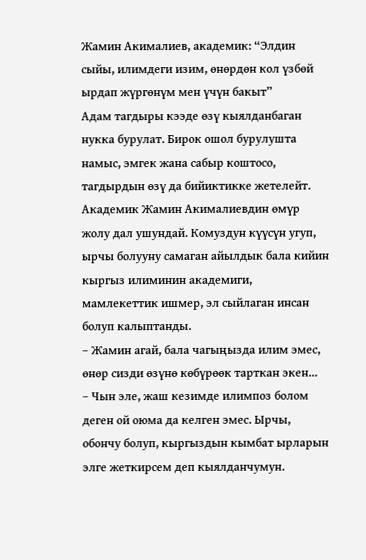Жамин Акималиев, академик: “Элдин сыйы, илимдеги изим, өнөрдөн кол үзбөй ырдап жүргөнүм мен үчүн бакыт”
Адам тагдыры кээде өзү кыялданбаган нукка бурулат. Бирок ошол бурулушта намыс, эмгек жана сабыр коштосо, тагдырдын өзү да бийиктикке жетелейт. Академик Жамин Акималиевдин өмүр жолу дал ушундай. Комуздун күүсүн угуп, ырчы болууну самаган айылдык бала кийин кыргыз илиминин академиги, мамлекеттик ишмер, эл сыйлаган инсан болуп калыптанды.
– Жамин агай, бала чагыңызда илим эмес, өнөр сизди өзүнө көбүрөөк тарткан экен...
– Чын эле, жаш кезимде илимпоз болом деген ой оюма да келген эмес. Ырчы, обончу болуп, кыргыздын кымбат ырларын элге жеткирсем деп кыялданчумун.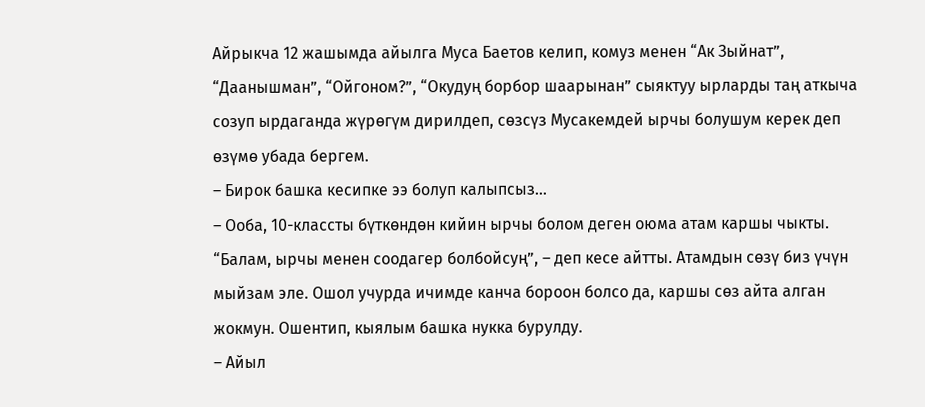Айрыкча 12 жашымда айылга Муса Баетов келип, комуз менен “Ак Зыйнат”, “Даанышман”, “Ойгоном?”, “Окудуң борбор шаарынан” сыяктуу ырларды таң аткыча созуп ырдаганда жүрөгүм дирилдеп, сөзсүз Мусакемдей ырчы болушум керек деп өзүмө убада бергем.
– Бирок башка кесипке ээ болуп калыпсыз…
– Ооба, 10-классты бүткөндөн кийин ырчы болом деген оюма атам каршы чыкты. “Балам, ырчы менен соодагер болбойсуң”, – деп кесе айтты. Атамдын сөзү биз үчүн мыйзам эле. Ошол учурда ичимде канча бороон болсо да, каршы сөз айта алган жокмун. Ошентип, кыялым башка нукка бурулду.
– Айыл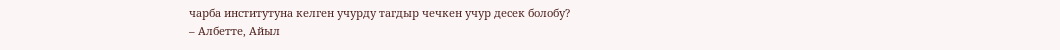чарба институтуна келген учурду тагдыр чечкен учур десек болобу?
– Албетте, Айыл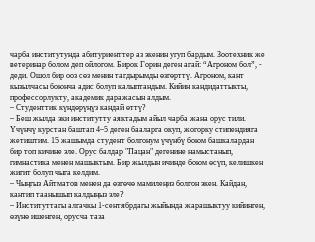чарба институтунда абитуриенттер аз экенин угуп бардым. Зоотехник же ветеринар болом деп ойлогом. Бирок Горин деген агай: “Агроном бол”, - деди. Ошол бир ооз сөз менин тагдырымды өзгөрттү. Агроном, кант кызылчасы боюнча адис болуп калыптандым. Кийин кандидаттыкты, профессорлукту, академик даражасын алдым.
– Студенттик күндөрүңүз кандай өттү?
– Беш жылда эки институтту аяктадым айыл чарба жана орус тили. Үчүнчү курстан баштап 4–5 деген бааларга окуп, жогорку стипендияга жетиштим. 15 жашымда студент болгонум үчүнбү боюм башкалардан бир топ кичине эле. Орус балдар "Пацан" дегенине намыстанып, гимнастика менен машыктым. Бир жылдын ичинде боюм өсүп, келишкен жигит болуп чыга келдим.
– Чыңгыз Айтматов менен да өзгөчө мамилеңиз болгон экен. Кайдан, кантип таанышып калдыңыз эле?
– Институттагы алгачкы 1-сентябрдагы жыйында жарашыктуу кийинген, өзүнө ишенген, орусча таза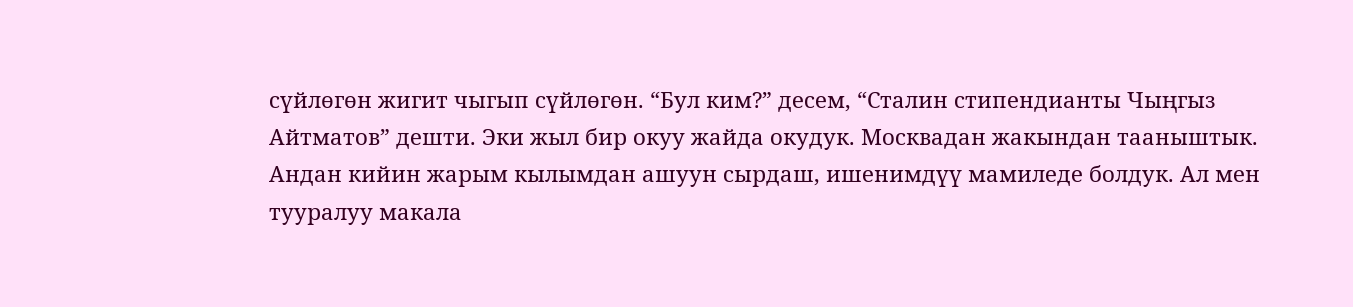сүйлөгөн жигит чыгып сүйлөгөн. “Бул ким?” десем, “Сталин стипендианты Чыңгыз Айтматов” дешти. Эки жыл бир окуу жайда окудук. Москвадан жакындан тааныштык. Андан кийин жарым кылымдан ашуун сырдаш, ишенимдүү мамиледе болдук. Ал мен тууралуу макала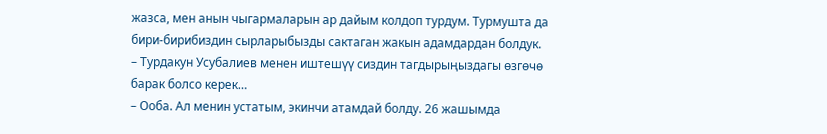жазса, мен анын чыгармаларын ар дайым колдоп турдум. Турмушта да бири-бирибиздин сырларыбызды сактаган жакын адамдардан болдук.
– Турдакун Усубалиев менен иштешүү сиздин тагдырыңыздагы өзгөчө барак болсо керек…
– Ооба. Ал менин устатым, экинчи атамдай болду. 26 жашымда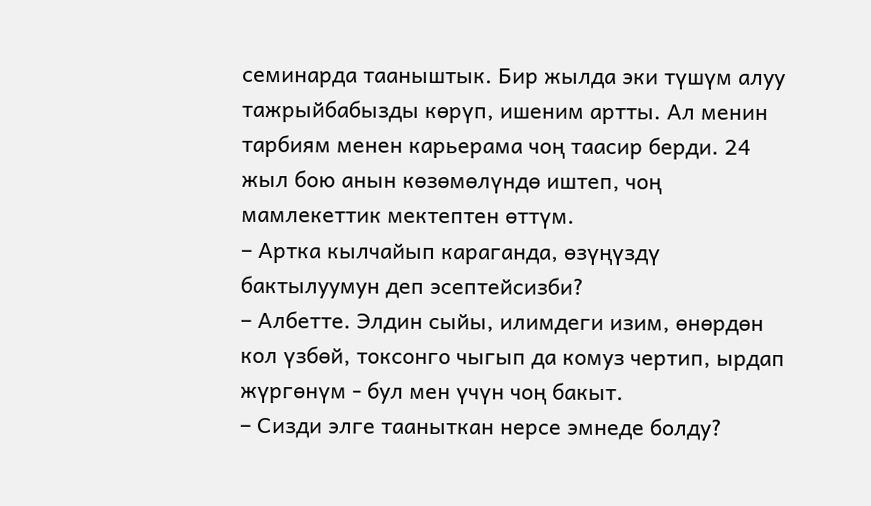семинарда тааныштык. Бир жылда эки түшүм алуу тажрыйбабызды көрүп, ишеним артты. Ал менин тарбиям менен карьерама чоң таасир берди. 24 жыл бою анын көзөмөлүндө иштеп, чоң мамлекеттик мектептен өттүм.
– Артка кылчайып караганда, өзүңүздү бактылуумун деп эсептейсизби?
– Албетте. Элдин сыйы, илимдеги изим, өнөрдөн кол үзбөй, токсонго чыгып да комуз чертип, ырдап жүргөнүм - бул мен үчүн чоң бакыт.
– Сизди элге тааныткан нерсе эмнеде болду?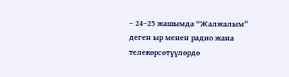– 24–25 жашымда “Жалжалым” деген ыр менен радио жана телекөрсөтүүлөрдө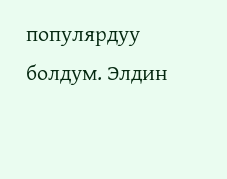популярдуу болдум. Элдин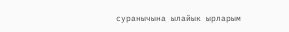суранычына ылайык ырларым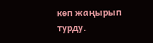көп жаңырып турду.